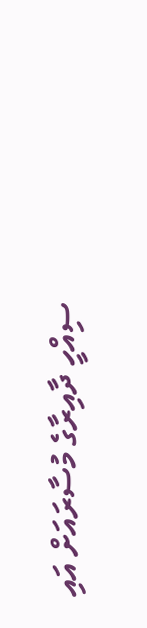ސިއްހީ ދާއިރާގެ މުސާރައަށް އައި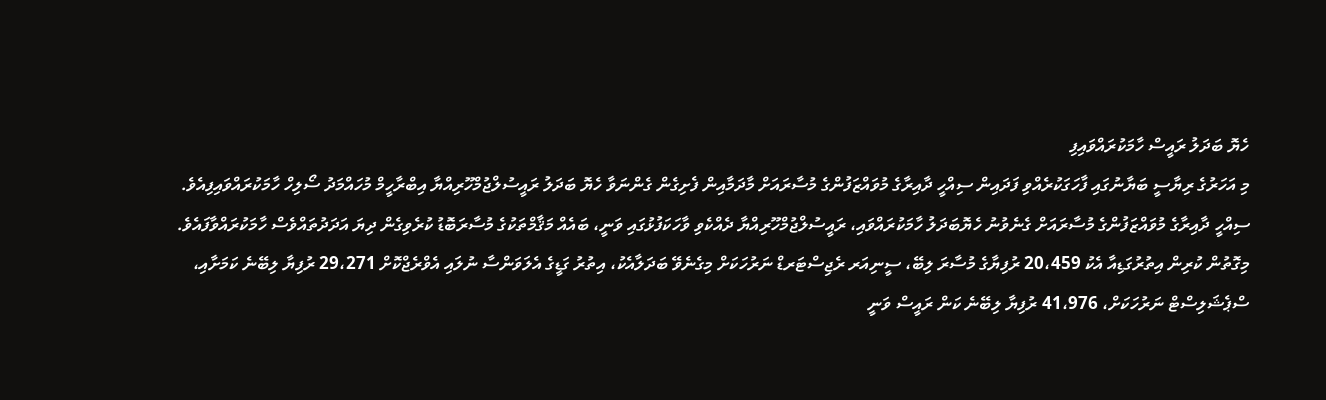ހެޔޮ ބަދަލު ރައީސް ހާމަކުރައްވައިފި
މި އަހަރުގެ ރިޔާސީ ބަޔާނުގައި ފާހަގަކުރެއްވި ފަދައިން ސިއްހީ ދާއިރާގެ މުވައްޒަފުންގެ މުސާރައަށް މާދަމާއިން ފެށިގެން ގެންނަވާ ހެޔޮ ބަދަލު ރައީސުލްޖުމްހޫރިއްޔާ އިބްރާހީމް މުހައްމަދު ސޯލިހް ހާމަކުރައްވައިފިއެވެ.
ސިއްހީ ދާއިރާގެ މުވައްޒަފުންގެ މުސާރައަށް ގެނެވުނު ހެޔޮބަދަލު ހާމަކުރައްވައި، ރައީސުލްޖުމްހޫރިއްޔާ ދެއްކެވި ވާހަކަފުޅުގައި ވަނީ، ބައެއް މަޤާމްތަކުގެ މުސާރަބޮޑު ކުރެވިގެން ދިޔަ އަދަދުތައްވެސް ހާމަކުރައްވާފައެވެ.
މިގޮތުން ކުރިން އިތުރުގަޑިއާ އެކު 20،459 ރުފިޔާގެ މުސާރަ ލިބޭ، ސީނިއަރ ރެޖިސްޓަރޑް ނަރުހަކަށް މިގެނެވޭ ބަދަލާއެކު، އިތުރު ގަޑީގެ އެލަވަންސާ ނުލައި އެވްރެޖްކޮށް 29،271 ރުފިޔާ ލިބޭނެ ކަމަށާއި، ސްޕެޝަލިސްޓް ނަރުހަކަށް، 41،976 ރުފިޔާ ލިބޭނެ ކަން ރައީސް ވަނީ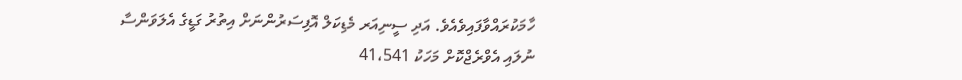ހާމަކުރައްވާފައިވެއެވެ. އަދި ސީނިއަރ މެޑިކަލް އޮފިސަރުންނަށް އިތުރު ގަޑީގެ އެލަވަންސާ ނުލައި އެވްރެޖްކޮށް މަހަކު 41،541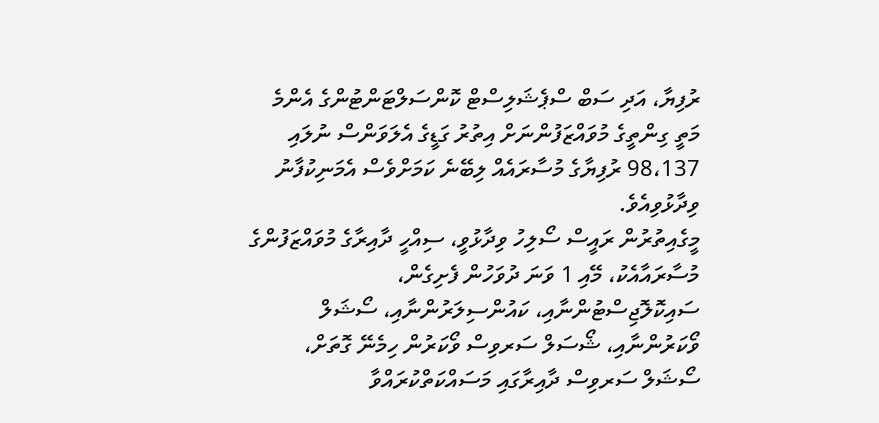ރުފިޔާ، އަދި ސަބް ސްޕެޝަލިސްޓް ކޮންސަލްޓަންޓުންގެ އެންމެ މަތީ ގިންތީގެ މުވައްޒަފުންނަށް އިތުރު ގަޑީގެ އެލަވަންސް ނުލައި 98،137 ރުފިޔާގެ މުސާރައެއް ލިބޭނެ ކަމަށްވެސް އެމަނިކުފާނު ވިދާޅުވިއެވެ.
މީގެއިތުރުން ރައީސް ސޯލިހު ވިދާޅުވީ، ސިއްހީ ދާއިރާގެ މުވައްޒަފުންގެ މުސާރައާއެކު، މޭއި 1 ވަނަ ދުވަހުން ފެށިގެން، ސައިކޮލޮޖިސްޓުންނާއި، ކައުންސިލަރުންނާއި، ސޯޝަލް ވޯކަރުންނާއި، ޝޯސަލް ސަރވިސް ވޯކަރުން ހިމެނޭ ގޮތަށް، ސޯޝަލް ސަރވިސް ދާއިރާގައި މަސައްކަތްކުރައްވާ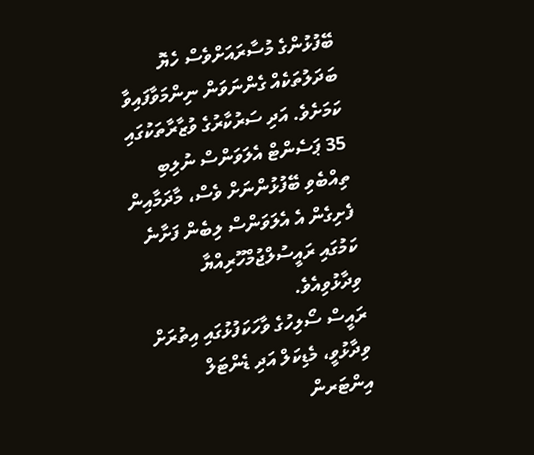ބޭފުޅުންގެ މުސާރައަށްވެސް ހެޔޮ ބަދަލުތަކެއް ގެންނަވަން ނިންމަވާފައިވާ ކަމަށެވެ. އަދި ސަރުކާރުގެ ވުޒާރާތަކުގައި 35 ޕަސެންޓް އެލަވަންސް ނުލިބި ތިއްބެވި ބޭފުޅުންނަށް ވެސް، މާދަމާއިން ފެށިގެން އެ އެލަވަންސް ލިބެން ފަށާނެ ކަމުގައި ރައީސުލްޖުމްހޫރިއްޔާ ވިދާޅުވިއެވެ.
ރައީސް ސޯލިހުގެ ވާހަކަފުޅުގައި އިތުރަށް ވިދާޅުވީ، މެޑިކަލް އަދި ޑެންޓަލް އިންޓަރން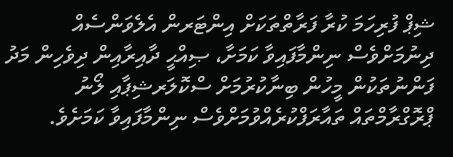ޝިޕް ފުރިހަމަ ކުރާ ފަރާތްތަކަށް އިންޓަރން އެލެވަންސެއް ދިނުމަށްވެސް ނިންމާފައިވާ ކަމަށާ، ޞިއްޙީ ދާއިރާއިން ދިވެހިން މަދު ފަންނުތަކުން މީހުން ބިނާކުރުމަށް ސްކޮލަރޝިޕާއި ލޯނު ޕްރޮގްރާމްތައް ތައާރަފްކުރެއްވުމަށްވެސް ނިންމާފައިވާ ކަމަށެވެ.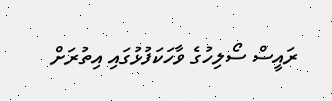ރައީސް ސޯލިހުގެ ވާހަކަފުޅުގައި އިތުރަށް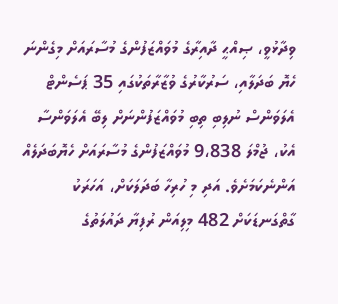ވިދާޅުވީ، ޞިއްޙީ ދާއިރާގެ މުވައްޒަފުންގެ މުސާރައަށް މިގެންނަ ހެޔޮ ބަދަލާއި، ސަރުކާރުގެ ވުޒާރާތަކުގައި 35 ޕަސެންޓް އެލަވަންސް ނުލިބި ތިބި މުވައްޒަފުންނަށް ލިބޭ އެލަވަންސާ އެކު، ޖުމްލަ 9،838 މުވައްޒަފުންގެ މުސާރައަށް ހެޔޮބަދަލެއް އަންނެކަމަށެވެ. އަދި މި ހުރިހާ ބަދަލަކަށް، އަހަރަކު ގާތްގަނޑަކަށް 482 މިލިއަން ރުފިޔާ ދައުލަތުގެ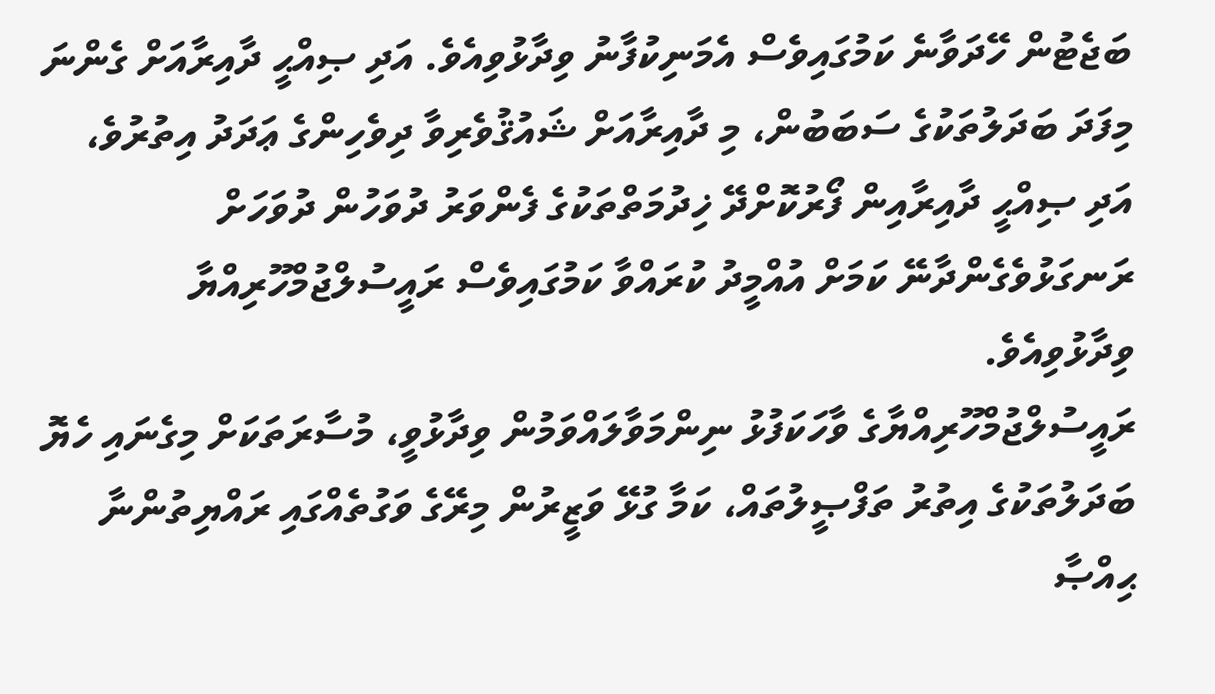ބަޖެޓުން ހޭދަވާނެ ކަމުގައިވެސް އެމަނިކުފާނު ވިދާޅުވިއެވެ. އަދި ޞިއްޙީ ދާއިރާއަށް ގެންނަ މިފަދަ ބަދަލުތަކުގެ ސަބަބުން، މި ދާއިރާއަށް ޝައުޤުވެރިވާ ދިވެހިންގެ ޢަދަދު އިތުރުވެ، އަދި ޞިއްޙީ ދާއިރާއިން ފޯރުކޮށްދޭ ޚިދުމަތްތަކުގެ ފެންވަރު ދުވަހުން ދުވަހަށް ރަނގަޅުވެގެންދާނޭ ކަމަށް އުއްމީދު ކުރައްވާ ކަމުގައިވެސް ރައީސުލްޖުމްހޫރިއްޔާ ވިދާޅުވިއެވެ.
ރައީސުލްޖުމްހޫރިއްޔާގެ ވާހަކަފުޅު ނިންމަވާލައްވަމުން ވިދާޅުވީ، މުސާރަތަކަށް މިގެނައި ހެޔޮ ބަދަލުތަކުގެ އިތުރު ތަފްޞީލުތައް، ކަމާ ގުޅޭ ވަޒީރުން މިރޭގެ ވަގުތެއްގައި ރައްޔިތުންނާ ޙިއްޞާ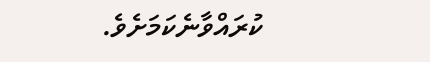ކުރައްވާނެކަމަށެވެ.